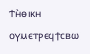Ϯⲏ̀ⲑⲓⲕⲏ ⲟⲩⲙⲉⲧⲣⲉϥϯⲥⲃⲱ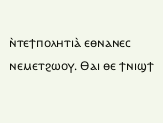ⲛ̀ⲧⲉϯⲡⲟⲗⲏⲧⲓⲁ̀ ⲉⲑⲛⲁⲛⲉⲥ ⲛⲉⲙⲉⲧϩⲱⲟⲩ. Ⲑⲁⲓ ⲑⲉ ϯⲛⲓϣϯ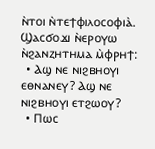ⲛ̀ⲧⲟⲓ ⲛ̀ⲧⲉϯⲫⲓⲗⲟⲥⲟⲫⲓⲁ̀. Ϣⲁⲥϭⲟϫⲓ ⲛ̀ⲉⲣⲟⲩⲱ ⲛ̀ϩⲁⲛⲍⲏⲧⲏⲙⲁ ⲙ̀ⲫⲣⲏϯ:
  • Ⲁϣ ⲛⲉ ⲛⲓϩⲃⲏⲟⲩⲓ ⲉⲑⲛⲁⲛⲉⲩ? Ⲁϣ ⲛⲉ ⲛⲓϩⲃⲏⲟⲩⲓ ⲉⲧϩⲱⲟⲩ?
  • Ⲡⲱⲥ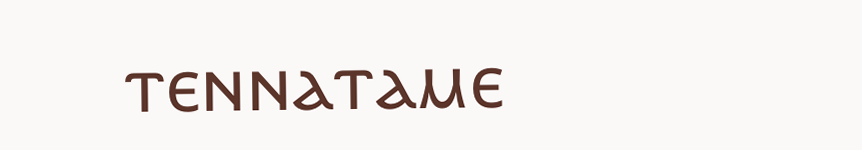ⲧⲉⲛⲛⲁⲧⲁⲙⲉ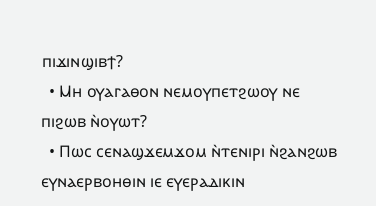ⲡⲓϫⲓⲛϣⲓⲃϯ?
  • Ⲙⲏ ⲟⲩⲁⲅⲁⲑⲟⲛ ⲛⲉⲙⲟⲩⲡⲉⲧϩⲱⲟⲩ ⲛⲉ ⲡⲓϩⲱⲃ ⲛ̀ⲟⲩⲱⲧ?
  • Ⲡⲱⲥ ⲥⲉⲛⲁϣϫⲉⲙϫⲟⲙ ⲛ̀ⲧⲉⲛⲓⲣⲓ ⲛ̀ϩⲁⲛϩⲱⲃ ⲉⲩⲛⲁⲉⲣⲃⲟⲏⲑⲓⲛ ⲓⲉ ⲉⲩⲉⲣⲁⲇⲓⲕⲓⲛ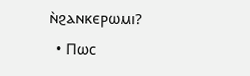ⲛ̀ϩⲁⲛⲕⲉⲣⲱⲙⲓ?
  • Ⲡⲱⲥ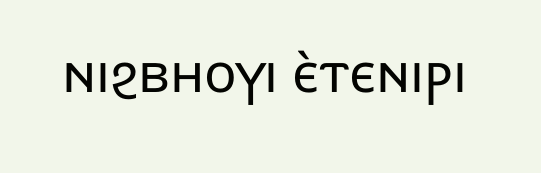ⲛⲓϩⲃⲏⲟⲩⲓ ⲉ̀ⲧⲉⲛⲓⲣⲓ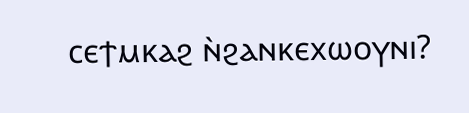ⲥⲉϯⲙⲕⲁϩ ⲛ̀ϩⲁⲛⲕⲉⲭⲱⲟⲩⲛⲓ?